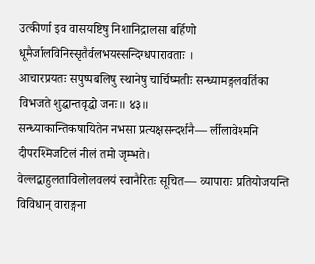उत्कीर्णा इव वासयष्टिषु निशानिद्रालसा बर्हिणो धूमैर्जालविनिस्सृतैर्वलभयस्सन्दिग्धपारावताः ।
आचारप्रयतः सपुष्पबलिषु स्थानेषु चार्चिष्मतीः सन्ध्यामङ्गलवर्तिका विभजते शुद्धान्तवृद्धो जनः॥ ४३॥
सन्ध्याकान्तिकषायितेन नभसा प्रत्यक्षसन्दर्शनै— र्लीलावेश्मनि दीपरश्मिजटिलं नीलं तमो जृम्भते।
वेल्लद्बाहुलताविलोलवलयं स्वानैरितः सूचित— व्यापाराः प्रतियोजयन्ति विविधान् वाराङ्गना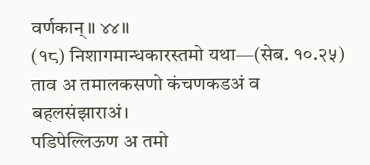वर्णकान्॥ ४४॥
(१८) निशागमान्धकारस्तमो यथा—(सेब. १०.२५)
ताव अ तमालकसणो कंचणकडअं व बहलसंझाराअं।
पडिपेल्लिऊण अ तमो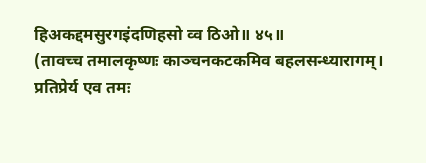हिअकद्दमसुरगइंदणिहसो व्व ठिओ॥ ४५॥
(तावच्च तमालकृष्णः काञ्चनकटकमिव बहलसन्ध्यारागम्।
प्रतिप्रेर्य एव तमः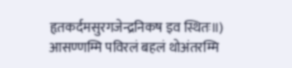हृतकर्दमसुरगजेन्द्रनिकष इव स्थितः॥)
आसण्णम्मि पविरलं बहलं थोअंतरम्मि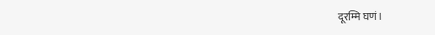दूरम्मि घणं।